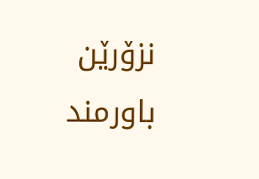نزۆرێن باورمند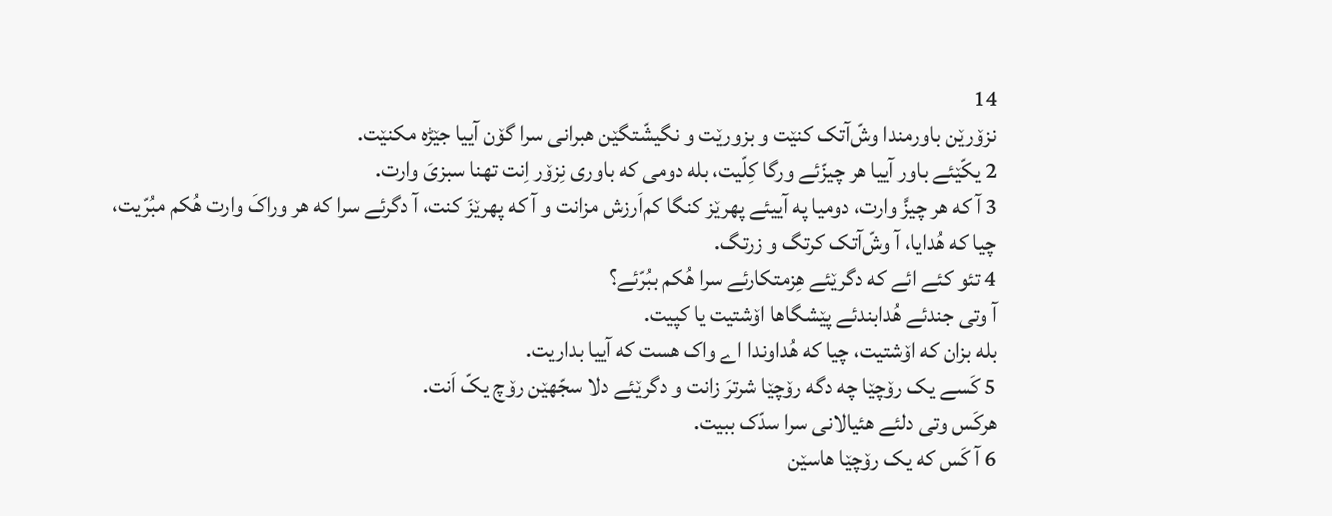14
نزۆرێن باورمندا وشّ‌آتک کنێت و بزورێت و نگیشّتگێن هبرانی سرا گۆن آییا جێڑه مکنێت.
2 یکّێئے باور آییا هر چیزّئے ورگا کِلّیت، بله دومی که باوری نِزۆر اِنت تهنا سبزیَ وارت.
3 آ که هر چیزَّ وارت، دومیا په آییئے پهرێز کنگا کم‌اَرزش مزانت و آ که پهرێزَ کنت، آ دگرئے سرا که هر وراکَ وارت هُکم مبُرّیت، چیا که هُدایا، آ وشّ‌آتک کرتگ و زرتگ.
4 تئو کئے ائے که دگرێئے هِزمتکارئے سرا هُکم ببُرّئے؟
آ وتی جندئے هُدابندئے پێشگاها اۆشتیت یا کپیت.
بله بزان که اۆشتیت، چیا که هُداوندا اے واک هست که آییا بداریت.
5 کَسے یک رۆچێا چه دگه رۆچێا شرترَ زانت و دگرێئے دلا سجّهێن رۆچ یکّ اَنت.
هرکَس وتی دلئے هئیالانی سرا سدّک ببیت.
6 آ کَس که یک رۆچێا هاسێن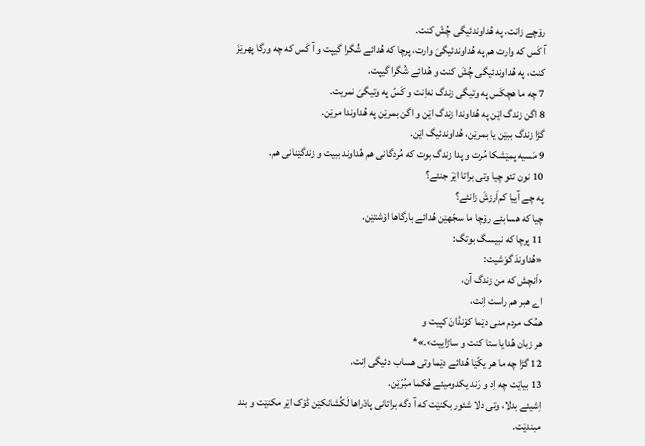رۆچے زانت، په هُداوندئیگی چُشَ کنت.
آ کَس که وارت هم په هُداوندئیگیَ وارت، پرچا که هُدائے شُگرا گیپت و آ کَس که چه ورگا پهرێزَ کنت، په هُداوندئیگی چُشَ کنت و هُدائے شُگرا گیپت.
7 چه ما هچکَس په وتیگی زندگ نه‌اِنت و کَسّ په وتیگیَ نمریت.
8 اگن زندگ اێن په هُداوندا زندگ اێن و اگن بمرێن په هُداوندا مرێن.
گڑا زندگ ببێن یا بمرێن، هُداوندئیگ اێن.
9 مَسیه پمێشکا مُرت و پدا زندگ بوت که مُردگانی هم هُداوند ببیت و زندگێنانی هم.
10 نون تئو چیا وتی براتا اێرَ جنئے؟
په چے آییا کم‌اَرزشَ زانئے؟
چیا که هسابئے رۆچا ما سجّهێن هُدائے بارگاها اۆشتێن.
11 پرچا که نبیسگ بوتگ:
«هُداوندَ گوَشیت:
‹اَنچش که من زندگ آن،
اے هبر هم راست اِنت،
همُک مردم منی دێما کۆنڈانَ کپیت و
هر زبان هُدایا ستا کنت و ساڑاییت›.»*
12 گڑا چه ما هر یکّێا هُدائے دێما وتی هساب دئیگی اِنت.
13 بیاێت چه اِد و رَند یکدومیئے هُکما مبُرّێن.
اِشیئے بدلا، وتی دلا شئور بکنێت که آ دگه براتانی پادْراها لَکُشانکێن ڈۆک اێر مکنێت و بند مبندێت.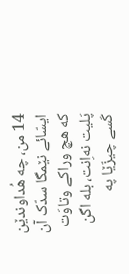14 من، چه هُداوندێن ایسّائے نێمگا سدّک آن که هچ وراکے وتاوَت پَلیت نه‌اِنت، بله اگن کَسے چیزّێا په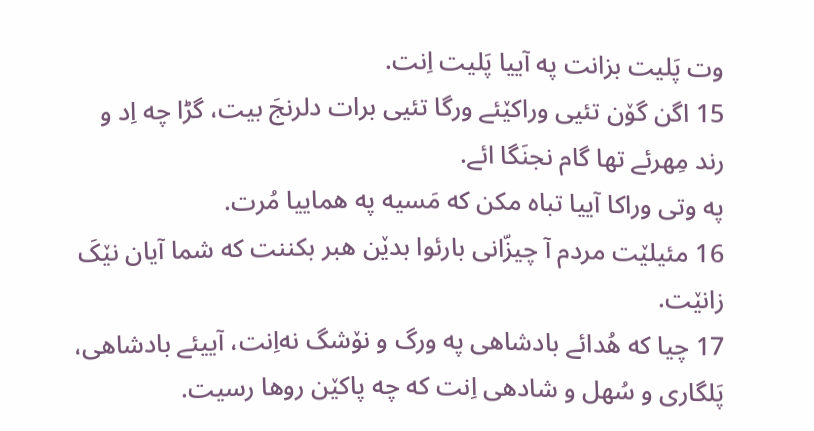وت پَلیت بزانت په آییا پَلیت اِنت.
15 اگن گۆن تئیی وراکێئے ورگا تئیی برات دلرنجَ بیت، گڑا چه اِد و رند مِهرئے تها گام نجنَگا ائے.
په وتی وراکا آییا تباه مکن که مَسیه په هماییا مُرت.
16 مئیلێت مردم آ چیزّانی بارئوا بدێن هبر بکننت که شما آیان نێکَ زانێت.
17 چیا که هُدائے بادشاهی په ورگ و نۆشگ نه‌اِنت، آییئے بادشاهی، پَلگاری و سُهل و شادهی اِنت که چه پاکێن روها رسیت.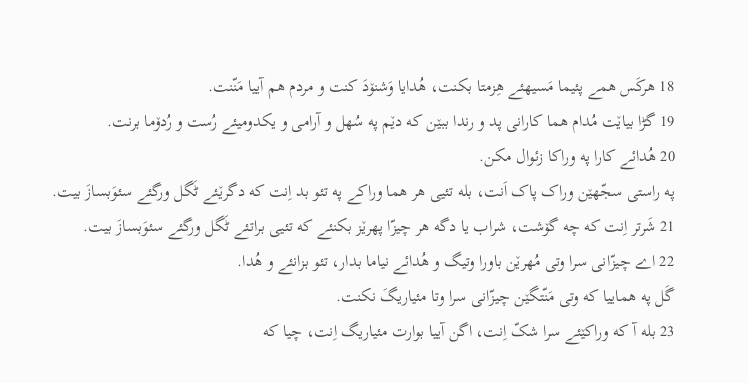18 هرکَس همے پئیما مَسیهئے هِزمتا بکنت، هُدایا وَشنۆدَ کنت و مردم هم آییا مَنّنت.
19 گڑا بیاێت مُدام هما کارانی پد و رندا ببێن که دێم په سُهل و آرامی و یکدومیئے رُست و رُدۆما برنت.
20 هُدائے کارا په وراکا زئوال مکن.
په راستی سجّهێن وراک پاک اَنت، بله تئیی هر هما وراکے په تئو بد اِنت که دگرێئے ٹَگل ورگئے سئوَبسازَ بیت.
21 شَرتر اِنت که چه گۆشت، شراب یا دگه هر چیزّا پهرێز بکنئے که تئیی براتئے ٹَگل ورگئے سئوَبسازَ بیت.
22 اے چیزّانی سرا وتی مُهرێن باورا وتیگ و هُدائے نیاما بدار، تئو بزانئے و هُدا.
گَل په هماییا که وتی مَنّتگێن چیزّانی سرا وتا مئیاریگَ نکنت.
23 بله آ که وراکێئے سرا شکّ اِنت، اگن آییا بوارت مئیاریگ اِنت، چیا که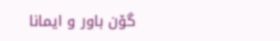گۆن باور و ایمانا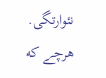نئوارتگی.
هرچے که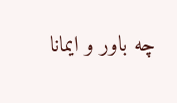چه باور و ایمانا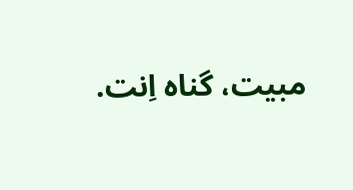مبیت، گناه اِنت.